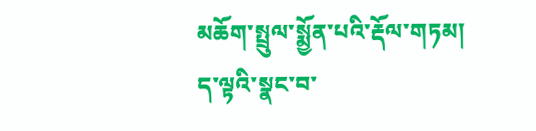མཆོག་སྤྲུལ་སྨྱོན་པའི་རྡོལ་གཏམ།
ད་ལྟའི་སྣང་བ་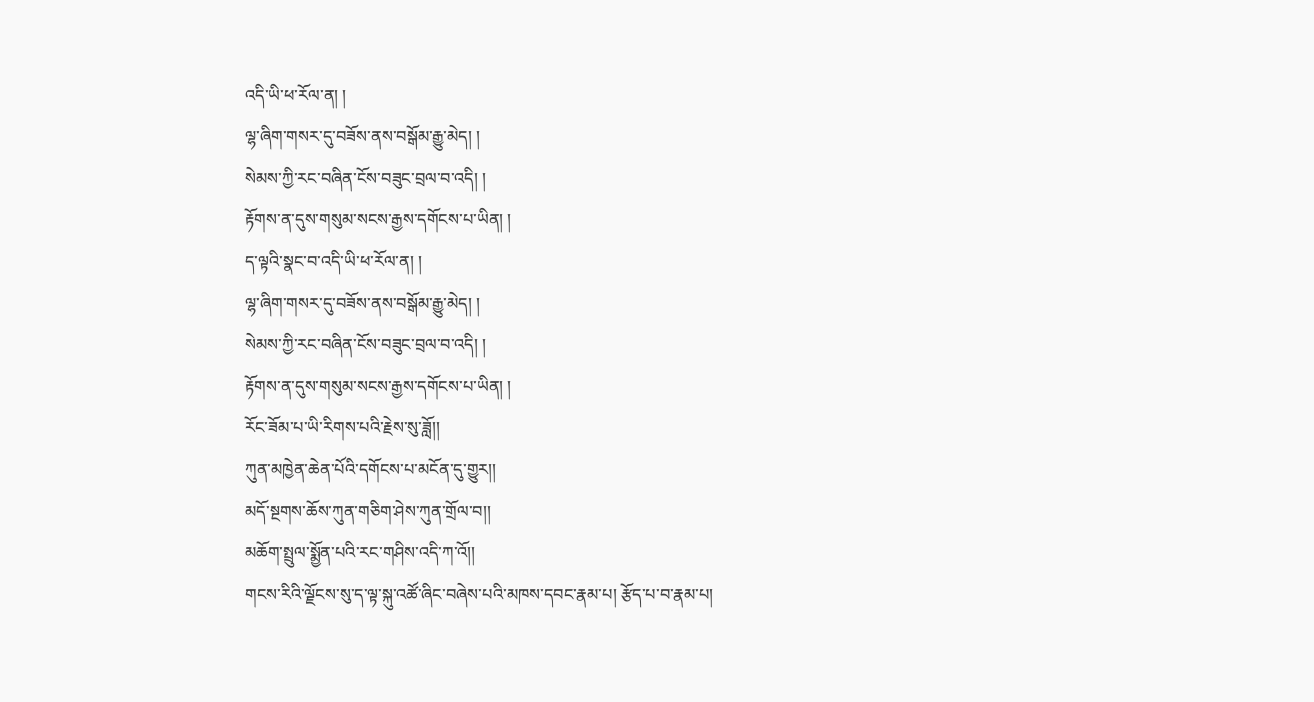འདི་ཡི་ཕ་རོལ་ན། །
ལྷ་ཞིག་གསར་དུ་བཟོས་ནས་བསྒོམ་རྒྱུ་མེད། །
སེམས་ཀྱི་རང་བཞིན་ངོས་བཟུང་བྲལ་བ་འདི། །
རྟོགས་ན་དུས་གསུམ་སངས་རྒྱས་དགོངས་པ་ཡིན། །
ད་ལྟའི་སྣང་བ་འདི་ཡི་ཕ་རོལ་ན། །
ལྷ་ཞིག་གསར་དུ་བཟོས་ནས་བསྒོམ་རྒྱུ་མེད། །
སེམས་ཀྱི་རང་བཞིན་ངོས་བཟུང་བྲལ་བ་འདི། །
རྟོགས་ན་དུས་གསུམ་སངས་རྒྱས་དགོངས་པ་ཡིན། །
རོང་ཟོམ་པ་ཡི་རིགས་པའི་རྗེས་སུ་ཟློ།།
ཀུན་མཁྱེན་ཆེན་པོའི་དགོངས་པ་མངོན་དུ་གྱུར།།
མདོ་སྔགས་ཆོས་ཀུན་གཅིག་ཤེས་ཀུན་གྲོལ་བ།།
མཆོག་སྤྲུལ་སྨྱོན་པའི་རང་གཤིས་འདི་ཀ་འོ།།
གངས་རིའི་ལྗོངས་སུ་ད་ལྟ་སྐུ་འཚོ་ཞིང་བཞེས་པའི་མཁས་དབང་རྣམ་པ། རྩོད་པ་བ་རྣམ་པ།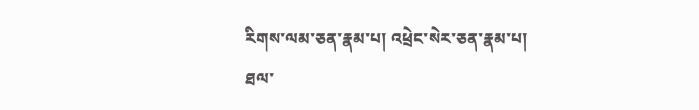རིགས་ལམ་ཅན་རྣམ་པ། འཕྲེང་སེར་ཅན་རྣམ་པ། ཐལ་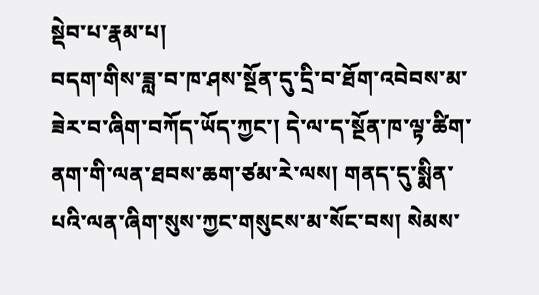སྡེབ་པ་རྣམ་པ།
བདག་གིས་ཟླ་བ་ཁ་ཤས་སྔོན་དུ་དྲི་བ་ཐོག་འབེབས་མ་ཟེར་བ་ཞིག་བཀོད་ཡོད་ཀྱང་། དེ་ལ་ད་སྔོན་ཁ་ལྟ་ཚིག་ནག་གི་ལན་ཐབས་ཆག་ཙམ་རེ་ལས། གནད་དུ་སྨིན་པའི་ལན་ཞིག་སུས་ཀྱང་གསུངས་མ་སོང་བས། སེམས་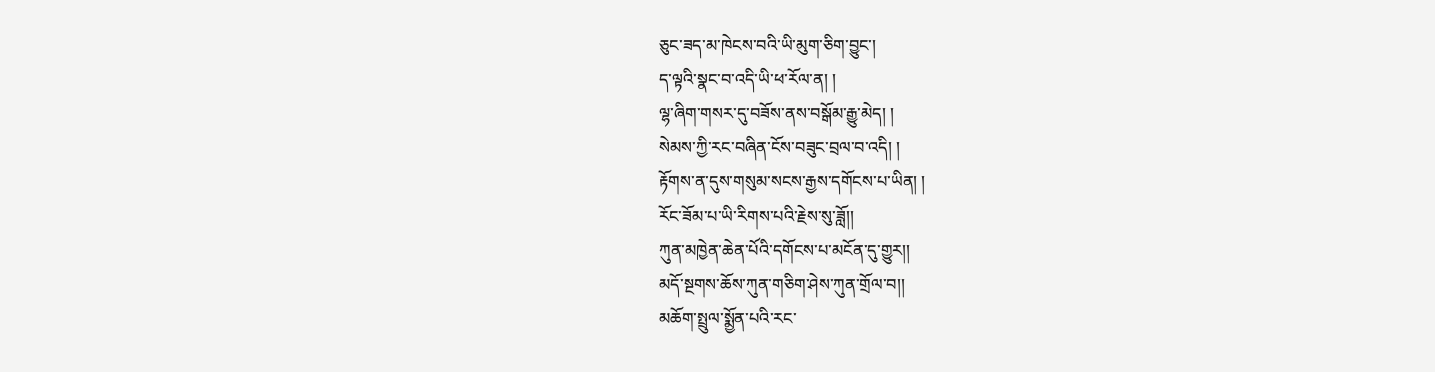ཅུང་ཟད་མ་ཁེངས་བའི་ཡི་མུག་ཅིག་བྱུང་།
ད་ལྟའི་སྣང་བ་འདི་ཡི་ཕ་རོལ་ན། །
ལྷ་ཞིག་གསར་དུ་བཟོས་ནས་བསྒོམ་རྒྱུ་མེད། །
སེམས་ཀྱི་རང་བཞིན་ངོས་བཟུང་བྲལ་བ་འདི། །
རྟོགས་ན་དུས་གསུམ་སངས་རྒྱས་དགོངས་པ་ཡིན། །
རོང་ཟོམ་པ་ཡི་རིགས་པའི་རྗེས་སུ་ཟློ།།
ཀུན་མཁྱེན་ཆེན་པོའི་དགོངས་པ་མངོན་དུ་གྱུར།།
མདོ་སྔགས་ཆོས་ཀུན་གཅིག་ཤེས་ཀུན་གྲོལ་བ།།
མཆོག་སྤྲུལ་སྨྱོན་པའི་རང་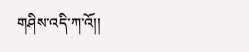གཤིས་འདི་ཀ་འོ།།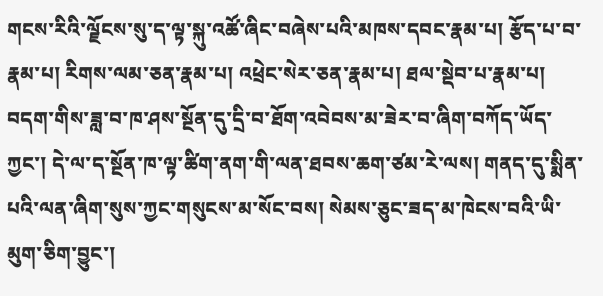གངས་རིའི་ལྗོངས་སུ་ད་ལྟ་སྐུ་འཚོ་ཞིང་བཞེས་པའི་མཁས་དབང་རྣམ་པ། རྩོད་པ་བ་རྣམ་པ། རིགས་ལམ་ཅན་རྣམ་པ། འཕྲེང་སེར་ཅན་རྣམ་པ། ཐལ་སྡེབ་པ་རྣམ་པ།
བདག་གིས་ཟླ་བ་ཁ་ཤས་སྔོན་དུ་དྲི་བ་ཐོག་འབེབས་མ་ཟེར་བ་ཞིག་བཀོད་ཡོད་ཀྱང་། དེ་ལ་ད་སྔོན་ཁ་ལྟ་ཚིག་ནག་གི་ལན་ཐབས་ཆག་ཙམ་རེ་ལས། གནད་དུ་སྨིན་པའི་ལན་ཞིག་སུས་ཀྱང་གསུངས་མ་སོང་བས། སེམས་ཅུང་ཟད་མ་ཁེངས་བའི་ཡི་མུག་ཅིག་བྱུང་།